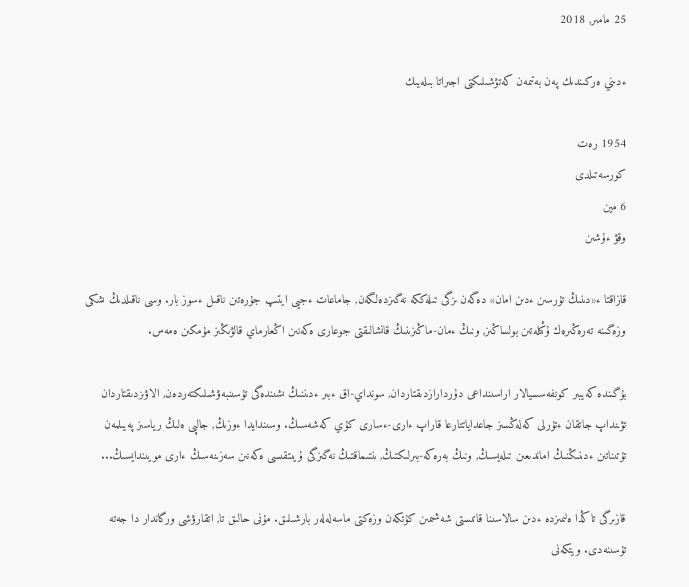25 مامىر, 2018

ءدىني ەركىندىك پەن بەتىمەن كەتۋشىلىكتى اجىراتا بىلەيىك

1954 رەت
كورسەتىلدى
6 مين
وقۋ ءۇشىن

قازاقتا ء«دىنىڭ تۇرسىن ءدىن امان» دەگەن ىزگى تىلەككە نەگىزدەلگەن, جاماعات ءجيى ايتىپ جۇرەتىن ناقىل ءسوز بار. وسى ناقىلدىڭ ىشكى وزەگىنە تەرەڭىرەك ۇڭىلەتىن بولساڭىز, ونىڭ ءمان-ماڭىزىنىڭ قانشالىقتى جوعارى ەكەنىن اڭعارماي قالۋىڭىز مۇمكىن ەمەس.

بۇگىندە كەيبىر كونفەسسيالار اراسىنداعى دۇردارازدىقتاردان, سونداي-اق ءبىر ءدىننىڭ ىشىندەگى تۇسىنبەۋشىلىكتەردەن, الاۋىزدىقتاردان تۋىنداپ جاتقان ءتۇرلى كەلەڭسىز جاعداياتتارعا قاراپ ءارى-ءسارى كۇي كەشەسىڭ. وسىندايدا ءوزىڭ, جالپى ەلىڭ رياسىز پەيىلمەن تۇتىناتىن ءدىنىڭنىڭ اماندىعىن تىلەيسىڭ, ونىڭ بەرەكە-بىرلىكتىڭ, ىنتىماقتىڭ نەگىزگى ۇيىتقىسى ەكەنىن سەزىنەسىڭ ءارى مويىندايسىڭ...

قازىرگى تاڭدا ەلىمىزدە ءدىن سالاسىنا قاتىستى شەشىمىن كۇتكەن وزەكتى ماسەلەلەر بارشىلىق. مۇنى حالىق تا, اتقارۋشى ورگاندار دا جەتە تۇسىنەدى. ويتكەنى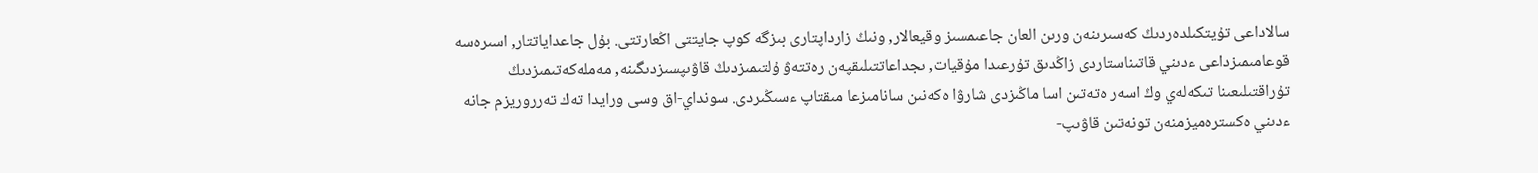سالاداعى تۇيتكىلدەردىڭ كەسىرىنەن ورىن العان جاعىمسىز وقيعالار, ونىڭ زارداپتارى بىزگە كوپ جايتتى اڭعارتتى. بۇل جاعداياتتار, اسىرەسە قوعامىمىزداعى ءدىني قاتىناستاردى زاڭدىق تۇرعىدا مۇقيات, ىجداعاتتىلىقپەن رەتتەۋ ۇلتىمىزدىڭ قاۋىپسىزدىگىنە, مەملەكەتىمىزدىڭ تۇراقتىلىعىنا تىكەلەي وڭ اسەر ەتەتىن اسا ماڭىزدى شارۋا ەكەنىن سانامىزعا مىقتاپ ءسىڭىردى. سونداي-اق وسى ورايدا تەك تەرروريزم جانە ءدىني ەكسترەميزمنەن تونەتىن قاۋىپ-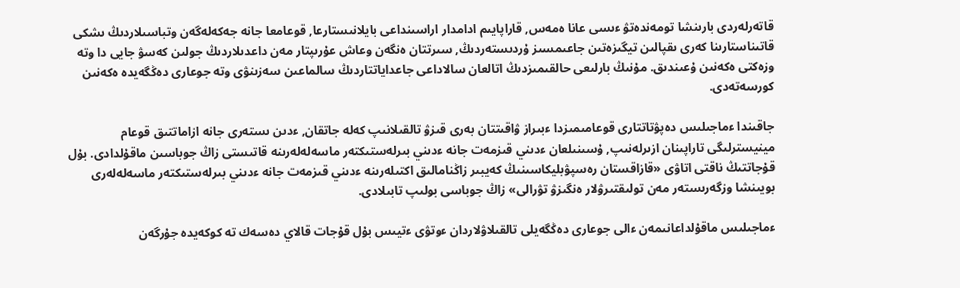قاتەرلەردى بارىنشا تومەندەتۋ ءىسى عانا ەمەس, قاراپايىم ادامدار اراسىنداعى بايلانىستارعا, قوعامعا جانە جەكەلەگەن وتباسىلاردىڭ ىشكى قاتىناستارىنا كەرى ىقپالىن تيگىزەتىن جاعىمسىز ۇردىستەردىڭ, سىرتتان ەنگەن وعاش عۇرىپتار مەن داعدىلاردىڭ جولىن كەسۋ جايى دا وتە وزەكتى ەكەنىن ۇعىندىق. مۇنىڭ بارلىعى حالقىمىزدىڭ اتالعان سالاداعى جاعداياتتاردىڭ سالماعىن سەزىنۋى وتە جوعارى دەڭگەيدە ەكەنىن كورسەتەدى.

جاقىندا ءماجىلىس دەپۋتاتتارى قوعامىمىزدا ءبىراز ۋاقىتتان بەرى قىزۋ تالقىلانىپ كەلە جاتقان, ءدىن ىستەرى جانە ازاماتتىق قوعام مينيسترلىگى تاراپىنان ازىرلەنىپ, ۇسىنىلعان ءدىني قىزمەت جانە ءدىني بىرلەستىكتەر ماسەلەلەرىنە قاتىستى زاڭ جوباسىن ماقۇلدادى. بۇل قۇجاتتىڭ ناقتى اتاۋى «قازاقستان رەسپۋبليكاسىنىڭ كەيبىر زاڭنامالىق اكتىلەرىنە ءدىني قىزمەت جانە ءدىني بىرلەستىكتەر ماسەلەلەرى بويىنشا وزگەرىستەر مەن تولىقتىرۋلار ەنگىزۋ تۋرالى» زاڭ جوباسى بولىپ تابىلادى.

ءماجىلىس ماقۇلداعانىمەن ءالى جوعارى دەڭگەيلى تالقىلاۋلاردان ءوتۋى ءتيىس بۇل قۇجات قالاي دەسەك تە كوكەيدە جۇرگەن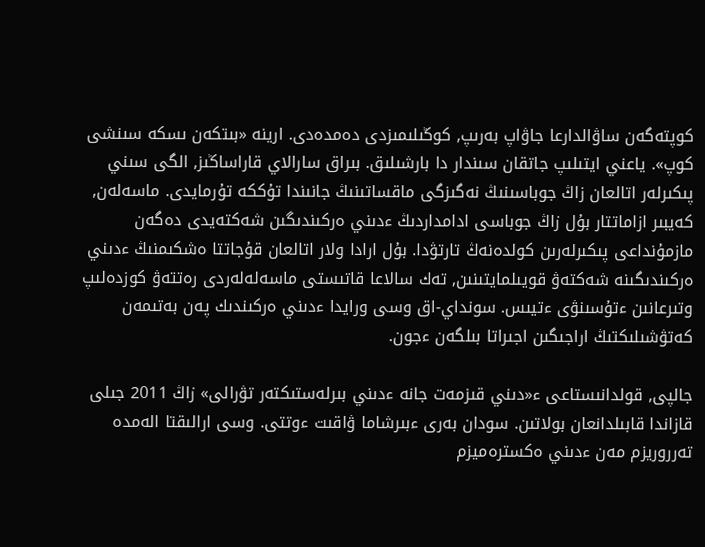كوپتەگەن ساۋالدارعا جاۋاپ بەرىپ, كوڭىلىمىزدى دەمدەدى. ارينە «بىتكەن ىسكە سىنشى كوپ». ياعني ايتىلىپ جاتقان سىندار دا بارشىلىق. بىراق سارالاي قاراساڭىز, الگى سىني پىكىرلەر اتالعان زاڭ جوباسىنىڭ نەگىزگى ماقساتىنىڭ جانىندا تۇككە تۇرمايدى. ماسەلەن, كەيبىر ازاماتتار بۇل زاڭ جوباسى ادامداردىڭ ءدىني ەركىندىگىن شەكتەيدى دەگەن مازمۇنداعى پىكىرلەرىن كولدەنەڭ تارتۋدا. بۇل ارادا ولار اتالعان قۇجاتتا ەشكىمنىڭ ءدىني ەركىندىگىنە شەكتەۋ قويىلمايتىنىن, تەك سالاعا قاتىستى ماسەلەلەردى رەتتەۋ كوزدەلىپ وتىرعانىن ءتۇسىنۋى ءتيىس. سونداي-اق وسى ورايدا ءدىني ەركىندىك پەن بەتىمەن كەتۋشىلىكتىڭ اراجىگىن اجىراتا بىلگەن ءجون.

جالپى, قولدانىستاعى ء«دىني قىزمەت جانە ءدىني بىرلەستىكتەر تۋرالى» زاڭ 2011 جىلى قازاندا قابىلدانعان بولاتىن. سودان بەرى ءبىرشاما ۋاقىت ءوتتى. وسى ارالىقتا الەمدە تەرروريزم مەن ءدىني ەكسترەميزم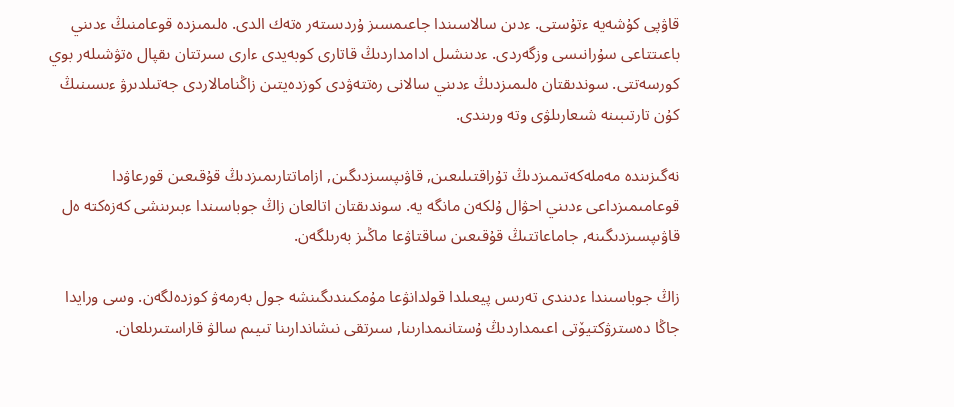قاۋپى كۇشەيە ءتۇستى. ءدىن سالاسىندا جاعىمسىز ۇردىستەر ەتەك الدى. ەلىمىزدە قوعامنىڭ ءدىني باعىتتاعى سۇرانىسى وزگەردى. ءدىنشىل ادامداردىڭ قاتارى كوبەيدى ءارى سىرتتان ىقپال ەتۋشىلەر بوي كورسەتتى. سوندىقتان ەلىمىزدىڭ ءدىني سالانى رەتتەۋدى كوزدەيتىن زاڭنامالاردى جەتىلدىرۋ ءىسىنىڭ كۇن تارتىبىنە شىعارىلۋى وتە ورىندى.

نەگىزىندە مەملەكەتىمىزدىڭ تۇراقتىلىعىن, قاۋىپسىزدىگىن, ازاماتتارىمىزدىڭ قۇقىعىن قورعاۋدا قوعامىمىزداعى ءدىني احۋال ۇلكەن مانگە يە. سوندىقتان اتالعان زاڭ جوباسىندا ءبىرىنشى كەزەكتە ەل قاۋىپسىزدىگىنە, جاماعاتتىڭ قۇقىعىن ساقتاۋعا ماڭىز بەرىلگەن.

زاڭ جوباسىندا ءدىندى تەرىس پيعىلدا قولدانۋعا مۇمكىندىگىنشە جول بەرمەۋ كوزدەلگەن. وسى ورايدا جاڭا دەسترۋكتيۆتى اعىمداردىڭ ۇستانىمدارىنا, سىرتقى نىشاندارىنا تىيىم سالۋ قاراستىرىلعان.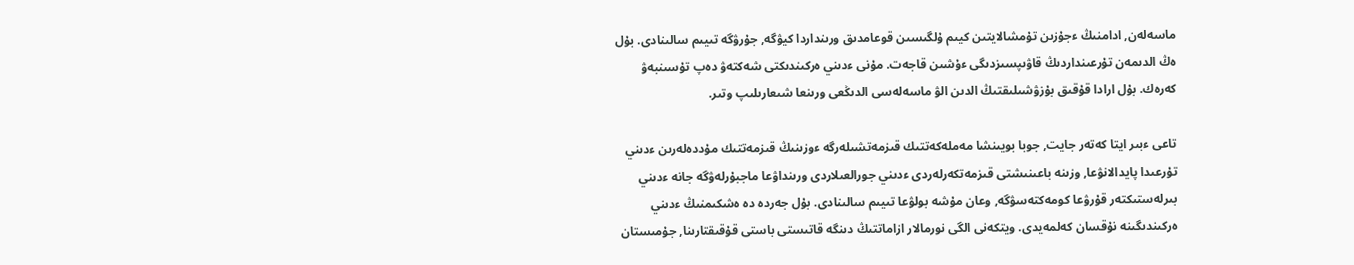ماسەلەن, ادامنىڭ ءجۇزىن تۇمشالايتىن كيىم ۇلگىسىن قوعامدىق ورىنداردا كيۋگە, جۇرۋگە تىيىم سالىنادى. بۇل ەڭ الدىمەن تۇرعىنداردىڭ قاۋىپسىزدىگى ءۇشىن قاجەت. مۇنى ءدىني ەركىندىكتى شەكتەۋ دەپ تۇسىنبەۋ كەرەك. بۇل ارادا قۇقىق بۇزۋشىلىقتىڭ الدىن الۋ ماسەلەسى الدىڭعى ورىنعا شىعارىلىپ وتىر.

تاعى ءبىر ايتا كەتەر جايت, جوبا بويىنشا مەملەكەتتىك قىزمەتشىلەرگە ءوزىنىڭ قىزمەتتىك مۇددەلەرىن ءدىني تۇرعىدا پايدالانۋعا, وزىنە باعىنىشتى قىزمەتكەرلەردى ءدىني جورالعىلاردى ورىنداۋعا ماجبۇرلەۋگە جانە ءدىني بىرلەستىكتەر قۇرۋعا كومەكتەسۋگە, وعان مۇشە بولۋعا تىيىم سالىنادى. بۇل جەردە دە ەشكىمنىڭ ءدىني ەركىندىگىنە نۇقسان كەلمەيدى. ويتكەنى الگى نورمالار ازاماتتىڭ دىنگە قاتىستى باستى قۇقىقتارىنا, جۇمىستان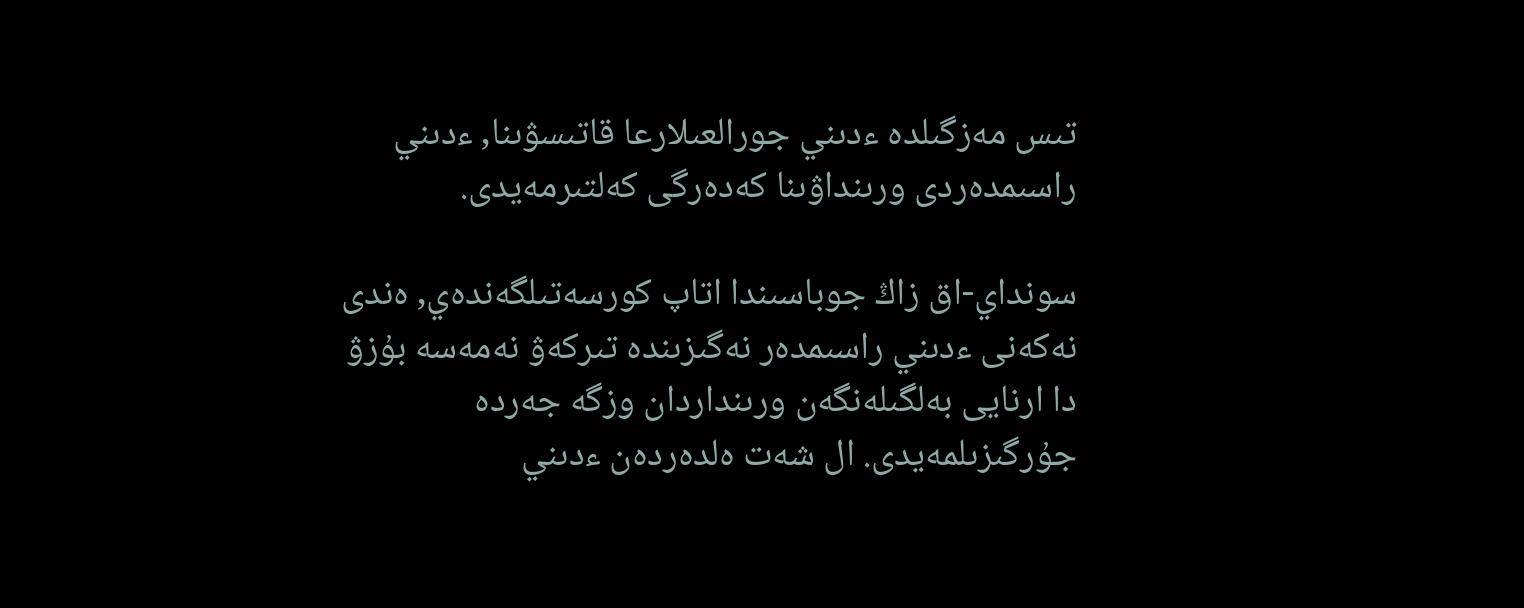تىس مەزگىلدە ءدىني جورالعىلارعا قاتىسۋىنا, ءدىني راسىمدەردى ورىنداۋىنا كەدەرگى كەلتىرمەيدى.

سونداي-اق زاڭ جوباسىندا اتاپ كورسەتىلگەندەي, ەندى نەكەنى ءدىني راسىمدەر نەگىزىندە تىركەۋ نەمەسە بۇزۋ دا ارنايى بەلگىلەنگەن ورىنداردان وزگە جەردە جۇرگىزىلمەيدى. ال شەت ەلدەردەن ءدىني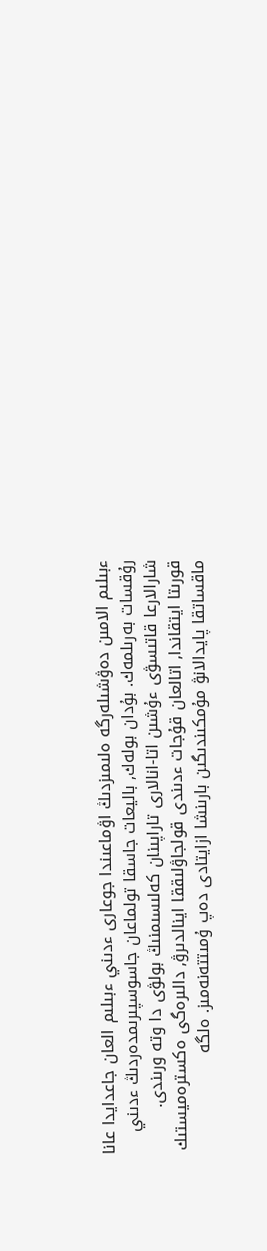ءبىلىم الامىن دەۋشىلەرگە ەلىمىزدىڭ اۋماعىندا جوعارى ءدىني ءبىلىم العان جاعدايدا عانا رۇقسات بەرىلمەك. بۇدان بولەك, باليعات جاسقا تولماعان جاسوسپىرىمدەردىڭ ءدىني شارالارعا قاتىسۋى ءۇشىن اتا-انالارى تاراپىنان كەلىسىمنىڭ بولۋى دا وتە ورىندى.
قورىتا ايتقاندا, اتالعان قۇجات ءدىندى قولجاۋلىققا اينالدىرۋ, دالىرەگى ەكسترەميستىك ماقساتقا پايدالانۋ مۇمكىندىگىن بارىنشا ازايتادى دەپ ۇمىتتەنەمىز. ەلگە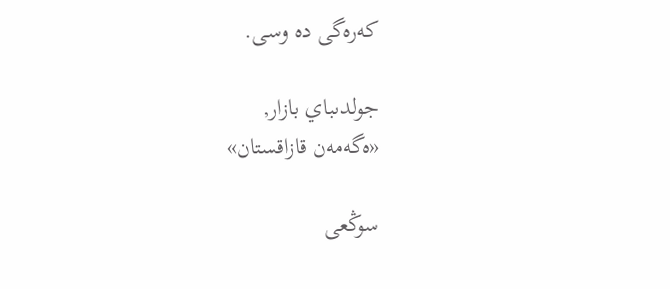كەرەگى دە وسى.

جولدىباي بازار,
«ەگەمەن قازاقستان»

سوڭعى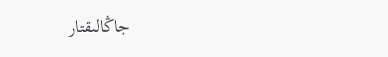جاڭالىقتار